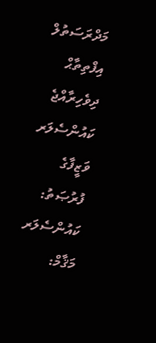މަދްރަސަތުލް އިފްތިތާޙް
ދިވެހިރާއްޖެ
ކައުންސެލަރ
ވަޒީފާގެ ފުރުޞަތު:
ކައުންސެލަރ
މަޤާމް: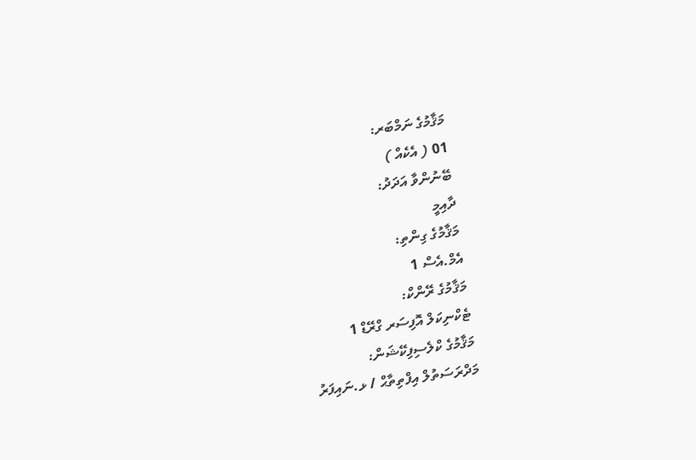މަޤާމުގެ ނަމްބަރ:
01 ( އެކެއް )
ބޭނުންވާ އަދަދު:
ދާއިމީ
މަޤާމުގެ ގިންތި:
އެމް.އެސް 1
މަޤާމުގެ ރޭންކް:
ޓެކްނިކަލް އޮފިސަރ ގްރޭޑް 1
މަޤާމުގެ ކްލެސިފިކޭޝަން:
މަދްރަސަތުލް އިފްތިތާޙް / ޅ.ނައިފަރު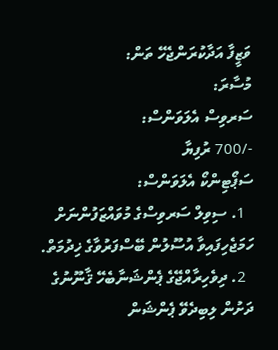ވަޒީފާ އަދާކުރަންޖެހޭ ތަން:
މުސާރަ:
ސަރވިސް އެލަވަންސް:
-/700 ރުފިޔާ
ސަޕޯޓިންކޯ އެލަވަންސް:
  1. ސިވިލް ސަރވިސްގެ މުވައްޒަފުންނަށް ހަމަޖެހިފައިވާ އުސޫލުން ބޭސްފަރުވާގެ ޚިދުމަތް.
  2. ދިވެހިރާއްޖޭގެ ޕެންޝަނާބެހޭ ޤާނޫނުގެ ދަށުން ލިބިދެވޭ ޕެންޝަން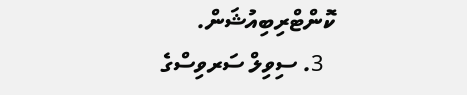ކޮންޓްރިބިއުޝަން.
  3. ސިވިލް ސަރވިސްގެ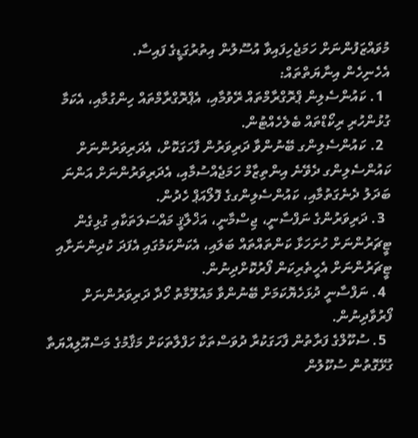މުވައްޒަފުންނަށް ހަމަޖެހިފައިވާ އުސޫލުން އިތުރުގަޑީގެ ފައިސާ.
އެހެނިހެން އިނާޔަތްތައް:
  1. ކައުންސެލިން ޕްރޮގްރާމްތައް ރޭވުމާއި، އެޕްރޮގްރާމްތައް ހިންގުމާއި، އެކަމާ ގުޅުންހުރި ރިކޯޑްތައް ބެލެހެއްޓުން.
  2. ކައުންސެލިންގ ބޭނުންވާ ދަރިވަރުން ފާހަގަކޮށް، އެދަރިވަރުންނަށް ކައުންސެލިންގ ދެވޭނެ އިންތިޒާމް ހަމަޖެއްސުމާއި، އެދަރިވަރުންނަށް އަންނަ ބަދަލު ދެނެގަތުމާއި، ކައުންސެލިންގގެ ފޮލޯއަޕް ހެދުން.
  3. ދަރިވަރުންގެ ނަފްސާނީ، ޖިސްމާނީ، އަޚްލާޤީ މައްސަލަތަކާއި ގުޅިގެން ޓީޗަރުންނަށް ހުށަހަޅާ ކަންތައްތައް ބަލައި، އެކަންކަމުގައި އެފަދަ ކުދިންނަށާއި ޓީޗަރުންނަށް އެހީތެރިކަން ފޯރުކޮށްދިނުން.
  4. ނަފްސާނީ ދުޅަހެޔޮކަމަށް ބޭނުންވާ މައުލޫމާތު ހޯދާ ދަރިވަރުންނަށް ފޯރުވާދިނުން.
  5. ސުކޫލްގެ ފަރާތުން ފާހަގަކުރާ ދުވަސްތަކާ ހަފްލާތަކަށް މަޤާމުގެ މަސްއޫލިއްޔަތާ ގުޅޭގޮތުން ސުކޫލުން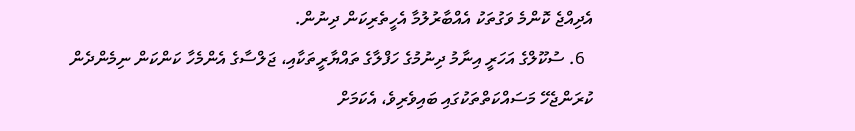އެދިއްޖެ ކޮންމެ ވަގުތަކު އެއްބާރުލުމާ އެހީތެރިކަން ދިނުން.
  6. ސުކޫލްގެ އަހަރީ އިނާމު ދިނުމުގެ ހަފްލާގެ ތައްޔާރީތަކާއި، ޖަލްސާގެ އެންމެހާ ކަންކަން ނިމެންދެން ކުރަންޖެހޭ މަސައްކަތްތަކުގައި ބައިވެރިވެ، އެކަމަށް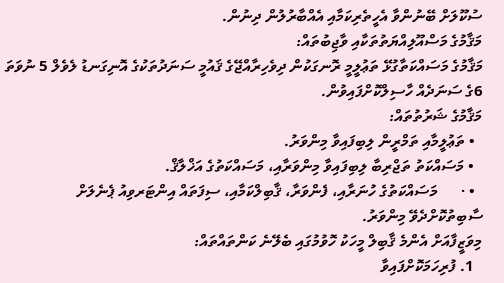ސުކޫލަށް ބޭނުންވާ އެހީތެރިކަމާއި އެއްބާރުލުން ދިނުން.
މަޤާމުގެ މަސްއޫލިއްޔަތުތަކާއި ވާޖިބުތައް:
މަޤާމުގެ މަސައްކަތާގުޅޭ ތަޢުލީމީ ރޮނގަކުން ދިވެހިރާއްޖޭގެ ޤައުމީ ސަނަދުތަކުގެ އޮނިގަނޑު ލެވެލް 5 ނުވަތަ 6ގެ ސަނަދެއް ހާސިލްކޮށްފައިވުން.
މަޤާމުގެ ޝަރުތުތައް:
  • ތަޢުލީމާއި ތަމްރީން ލިބިފައިވާ މިންވަރު.
  • މަސައްކަތު ތަޖްރިބާ ލިބިފައިވާ މިންވަރާއި، މަސައްކަތުގެ އަޚްލާޤް.
  • ·      މަސައްކަތުގެ ހުނަރާއި، ފެންވަރާ، ޤާބިލްކަމާއި، ސިފަތައް އިންޓަރވިއު ޕެނެލަށް ސާބިތުކޮށްދެވޭ މިންވަރު.
މިވަޒީފާއަށް އެންމެ ޤާބިލް މީހަކު ހޮވުމުގައި ބެލޭނެ ކަންތައްތައް:
  1. ފުރިހަމަކޮށްފައިވާ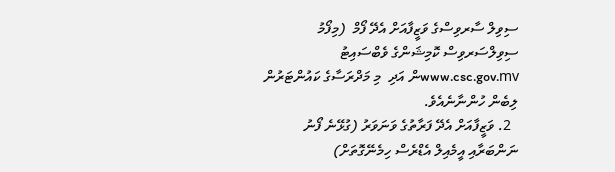ސިވިލް ސާރވިސްގެ ވަޒީފާއަށް އެދޭ ފޯމް  (މިފޯމު ސިވިލްސަރވިސް ކޮމިޝަންގެ ވެބްސައިޓު www.csc.gov.mvން އަދި  މި މަދްރަސާގެ ކައުންޓަރުން ލިބެން ހުންނާނެއެވެ.
  2. ވަޒީފާއަށް އެދޭ ފަރާތުގެ ވަނަވަރު (ގުޅޭނެ ފޯނު ނަންބަރާއި އީމެއިލް އެޑްރެސް ހިމެނޭގޮތަށް)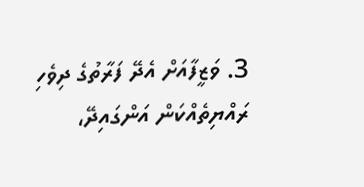3. ވަޒީފާއަށް އެދޭ ފަރާތުގެ ދިވެހި ރައްޔިތެއްކަން އަންގައިދޭ،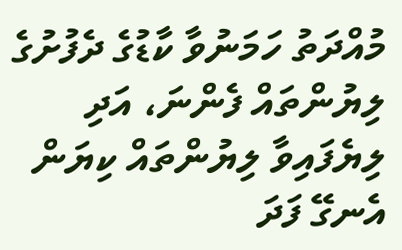މުއްދަތު ހަމަނުވާ ކާޑުގެ ދެފުށުގެ ލިޔުންތައް ފެންނަ، އަދި ލިޔެފައިވާ ލިޔުންތައް ކިޔަން އެނގޭ ފަދަ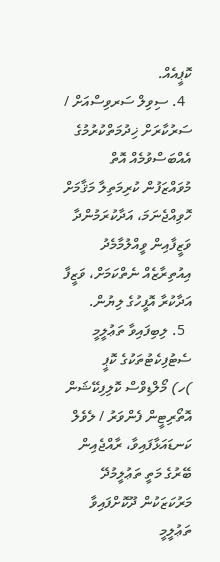ކޮޕީއެއް.
  4. ސިވިލް ސަރވިސްއަށް / ސަރުކާރަށް ޚިދުމަތްކުރުމުގެ އެއްބަސްވުމެއް އޮތް މުވައްޒަފުން ކުރިމަތިލާ މަޤާމަށް ހޮވިއްޖެނަމަ، އަދާކުރަމުންދާ ވަޒީފާއިން ވީއްލުމާމެދު އިއުތިރާޒެއް ނެތްކަމަށް، ވަޒީފާ އަދާކުރާ އޮފީހުގެ ލިޔުން.
  5. ލިބިފައިވާ ތަޢުލީމީ ސެޓުފިކެޓުތަކުގެ ކޮޕީ
)ހ) މޯލްޑިވްސް ކޮލިފިކޭޝަން އޮތޯރިޓީން ފެންވަރު / ލެވެލް ކަނޑައަޅާފައިވާ، ރާއްޖެއިން ބޭރުގެ މަތީ ތަޢުލީމުދޭ މަރުކަޒަކުން ދޫކޮށްފައިވާ ތަޢުލީމީ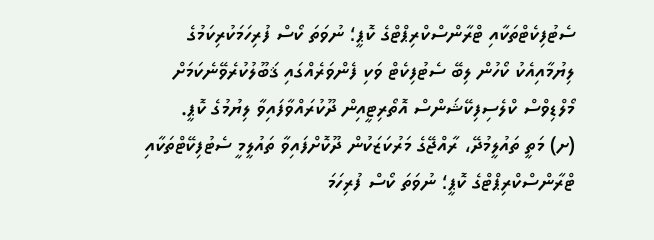ސެޓުފިކެޓްތަކާއި ޓްރާންސްކްރިޕްޓްގެ ކޮޕީ؛ ނުވަތަ ކޯސް ފުރިހަމަކުރިކަމުގެ ލިޔުމާއިއެކު ކޯހުން ލިބޭ ސެޓުފިކެޓް ވަކި ފެންވަރެއްގައި ޤަބޫލުކުރެވޭނެކަމަށް މޯލްޑިވްސް ކްލެސިފިކޭޝަންސް އޮތޯރިޓީއިން ދޫކުރައްވާފައިވާ ލިޔުމުގެ ކޮޕީ.
(ށ) މަތީ ތައުލީމުދޭ، ރާއްޖޭގެ މަރުކަޒަކުން ދޫކޮށްފައިވާ ތައުލީމީ ސެޓުފިކޭޓްތަކާއި ޓްރާންސްކްރިޕްޓްގެ ކޮޕީ؛ ނުވަތަ ކޯސް ފުރިހަމަ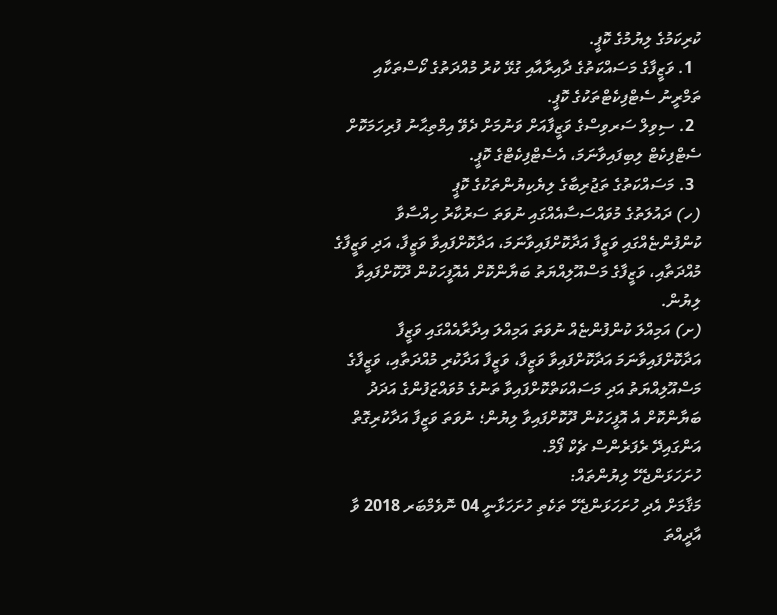ކުރިކަމުގެ ލިޔުމުގެ ކޮޕީ.
  1. ވަޒީފާގެ މަސައްކަތުގެ ދާއިރާއާއި ގުޅޭ ކުރު މުއްދަތުގެ ކޯސްތަކާއި ތަމްރީނު ސެޓްފިކެޓްތަކުގެ ކޮޕީ.
  2. ސިވިލް ސަރވިސްގެ ވަޒީފާއަށް ވަނުމަށް ދެވޭ އިމްތިޙާނު ފުރިހަމަކޮށް ސެޓްފިކެޓް ލިބިފައިވާނަމަ، އެސެޓްފިކެޓްގެ ކޮޕީ.
  3. މަސައްކަތުގެ ތަޖުރިބާގެ ލިޔެކިޔުންތަކުގެ ކޮޕީ
(ހ) ދައުލަތުގެ މުވައްސަސާއެއްގައި ނުވަތަ ސަރުކާރު ހިއްސާވާ ކުންފުންޏެއްގައި ވަޒީފާ އަދާކޮށްފައިވާނަމަ، އަދާކޮށްފައިވާ ވަޒީފާ، އަދި ވަޒީފާގެ މުއްދަތާއި، ވަޒީފާގެ މަސްއޫލިއްޔަތު ބަޔާންކޮށް އެއޮފީހަކުން ދޫކޮށްފައިވާ ލިޔުން.
(ށ) އަމިއްލަ ކުންފުންޏެއް ނުވަތަ އަމިއްލަ އިދާރާއެއްގައި ވަޒީފާ އަދާކޮށްފައިވާނަމަ އަދާކޮށްފައިވާ ވަޒީފާ، ވަޒީފާ އަދާކުރި މުއްދަތާއި، ވަޒީފާގެ މަސްއޫލިއްޔަތު އަދި މަސައްކަތްކޮށްފައިވާ ތަނުގެ މުވައްޒަފުންގެ އަދަދު ބަޔާންކޮށް އެ އޮފީހަކުން ދޫކޮށްފައިވާ ލިޔުން؛ ނުވަތަ ވަޒީފާ އަދާކުރިގޮތް އަންގައިދޭ ރެފަރެންސް ޗެކް ފޯމް.
ހުށަހަޅަންޖެހޭ ލިޔުންތައް:
މަޤާމަށް އެދި ހުށަހަޅަންޖެހޭ ތަކެތި ހުށަހަޅާނީ 04 ނޮވެމްބަރ 2018 ވާ އާދީއްތަ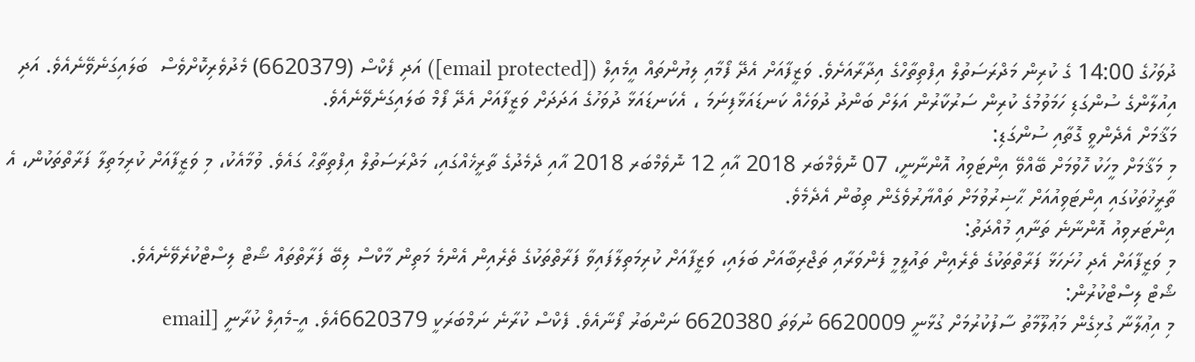ދުވަހުގެ 14:00 ގެ ކުރިން މަދްރަސަތުލް އިފްތިތާހްގެ އިދާރާއަށެވެ. ވަޒީފާއަށް އެދޭ ފޯމާއި ލިޔުންތައް އީމެއިލް ([email protected]) އަދި ފެކްސް (6620379) މެދުވެރިކޮށްވެސް  ބަލައިގަނެވޭނެއެވެ. އަދި އިއުލާންގެ ސުންގަޑި ހަމަވުމުގެ ކުރިން ސަރުކާރުން އަލަށް ބަންދު ދުވަހެއް ކަނޑައަޅާފިނަމަ ، އެކަނޑައަޅާ ދުވަހުގެ އަދަދަށް ވަޒީފާއަށް އެދޭ ފޯމް ބަލައިގަނެވޭނެއެވެ.
މަޤާމަށް އެދެންވީ ގޮތާއި ސުންގަޑި:
މި މަޤާމަށް މީހަކު ހޮވުމަށް ބޭއްވޭ އިންޓަވިއު އޮންނާނީ، 07 ނޮވެމްބަރ 2018 އާއި 12 ނޮވެމްބަރ 2018 އާއި ދެމެދުގެ ތާރީޚެއްގައި، މަދްރަސަތުލް އިފްތިތާޙް ގައެވެ. ވުމާއެކު، މި ވަޒީފާއަށް ކުރިމަތިލާ ފަރާތްތަކުން، އެ ތާރީޚުތަކުގައި އިންޓަވިއުއަށް ޙާޟިރުވުމަށް ތައްޔާރުވެގެން ތިބުން އެދެމެވެ.
އިންޓަރވިއު އޮންނާނެ ތަނާއި މުއްދަތު:
މި ވަޒީފާއަށް އެދި ހުށަހަޅާ ފަރާތްތަކުގެ ތެރެއިން ތައުލީމީ ފެންވަރާއި ތަޖްރިބާއަށް ބަލައި، ވަޒީފާއަށް ކުރިމަތިލާފައިވާ ފަރާތްތަކުގެ ތެރެއިން އެންމެ މަތިން މާކްސް ލިބޭ ފަރާތްތައް ޝޯޓް ލިސްޓްކުރެވޭނެއެވެ.
ޝޯޓް ލިސްޓްކުރުން:
މި އިޢުލާނާ ގުޅިގެން މަޢުލޫމާތު ސާފުކުރުމަށް ގުޅާނީ 6620009 ނުވަތަ 6620380 ނަންބަރު ފޯނާއެވެ. ފެކްސް ކުރާނެ ނަމްބަރަކީ 6620379އެވެ. އީ-މެއިލް ކުރާނީ [email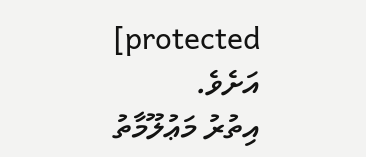protected] އަށެވެ.
އިތުރު މަޢުލޫމާތު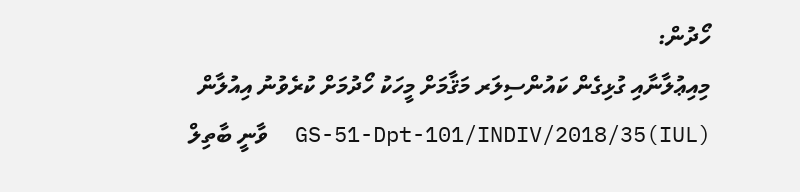ހޯދުން:
މިއިޢުލާނާއި ގުޅިގެން ކައުންސިލަރ މަޤާމަށް މީހަކު ހޯދުމަށް ކުރެވުނު އިއުލާން (IUL)GS-51-Dpt-101/INDIV/2018/35  ވާނީ ބާތިލް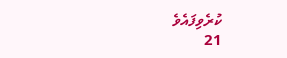ކުރެވިފައެވެ
21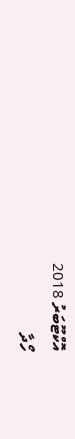އޮކްޓޫބަރު 2018
ހޯދާ